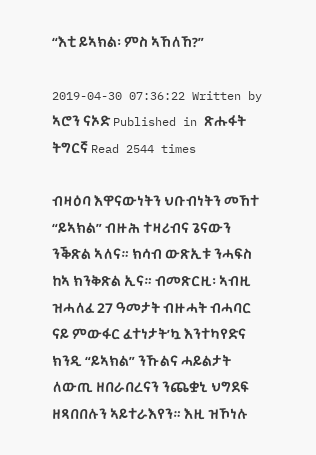“እቲ ይኣክል፡ ምስ ኣኸለኸ?”

2019-04-30 07:36:22 Written by  ኣሮን ናኦድ Published in ጽሑፋት ትግርኛ Read 2544 times

ብዛዕባ እዋናውነትን ህቡብነትን መኸተ “ይኣክል” ብዙሕ ተዛሪብና ጌናውን ንቕጽል ኣለና። ክሳብ ውጽኢቱ ንሓፍስ ከኣ ክንቅጽል ኢና። ብመጽርዚ፡ ኣብዚ ዝሓለፈ 27 ዓመታት ብዙሓት ብሓባር ናይ ምውፋር ፈተነታት’ኳ እንተካየድና ክንዲ “ይኣክል” ንኹልና ሓይልታት ለውጢ ዘበራበረናን ንጨቋኒ ህግደፍ ዘጻበበሉን ኣይተራእየን። እዚ ዝኾነሉ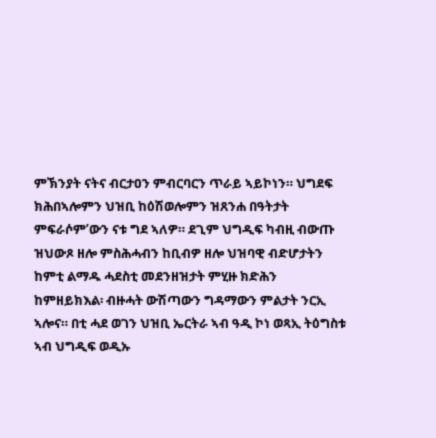ምኽንያት ናትና ብርታዐን ምብርባርን ጥራይ ኣይኮነን። ህግደፍ ክሕበኣሎምን ህዝቢ ከዕሽወሎምን ዝጸንሐ በዓትታት ምፍራሶም’ውን ናቱ ግደ ኣለዎ። ደጊም ህግዲፍ ካብዚ ብውጡ ዝህውጾ ዘሎ ምስሕሓብን ከቢብዎ ዘሎ ህዝባዊ ብድሆታትን ከምቲ ልማዱ ሓደስቲ መደንዘዝታት ምሂዙ ክድሕን ከምዘይክእል፡ ብዙሓት ውሽጣውን ግዳማውን ምልታት ንርኢ ኣሎና። በቲ ሓደ ወገን ህዝቢ ኤርትራ ኣብ ዓዲ ኮነ ወጻኢ ትዕግስቱ ኣብ ህግዲፍ ወዲኡ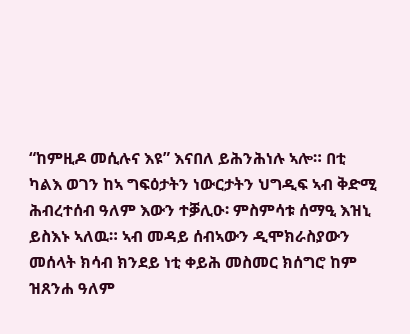“ከምዚዶ መሲሉና እዩ” እናበለ ይሕንሕነሉ ኣሎ። በቲ ካልእ ወገን ከኣ ግፍዕታትን ነውርታትን ህግዲፍ ኣብ ቅድሚ ሕብረተሰብ ዓለም እውን ተቓሊዑ፡ ምስምሳቱ ሰማዒ እዝኒ ይስእኑ ኣለዉ። ኣብ መዳይ ሰብኣውን ዲሞክራስያውን መሰላት ክሳብ ክንደይ ነቲ ቀይሕ መስመር ክሰግሮ ከም ዝጸንሐ ዓለም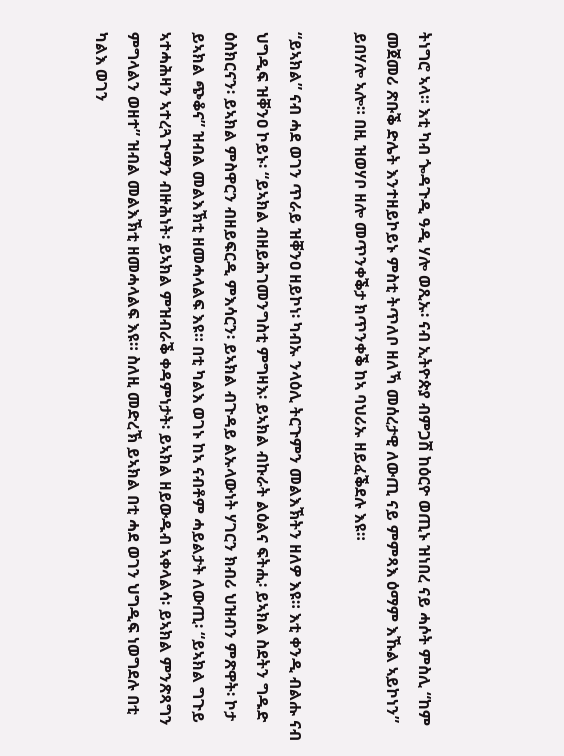ትነግሮ ኣላ። እቲ ካብ ጐዳጉዲ ዓዲ ሃሎ ወጺኡ፡ ናብ ኢትዮጵያ ብምጋሽ ከዕርዮ ወጢኑ ዝነበረ ናይ ሓሶት ምስሊ “ከም መጀመሪ ጽቡቕ ድሌት እንተዘይኮይኑ ምስቲ ትጥለቦ ዘለኻ መሰረታዊ ለውጢ ናይ ምምጻእ ዕማም እኹል ኣይኮነን” ይበሃሎ ኣሎ። በዚ ዝወሃቦ ዘሎ መጥንቀቕታ ክጥንቀቕ ከኣ ባህሪኡ ዘይፈቕደሉ እዩ።

“ይኣክል” ናብ ሓደ ወገን ጥራይ ዝቐንዐ ዘይኮነ፡ ካብኡ ንላዕሊ ትርጉምን መልእኽትን ዘለዎ እዩ። እቲ ቀንዲ ብልሑ ናብ ህግዲፍ ዝቐንዐ ኮይኑ፡ “ይኣክል ብዘይሕገመንግስቲ ምግዛእ፡ ይኣክል ብኩራት ልዕልና ፍትሒ፡ ይኣክል ስደትን ግዱድ ዕስክርናን፡ ይኣክል ምስዋርን ብዘይፍርዲ ምእሳርን፡ ይኣክል ብጉዳይ ልኡላውነት ሃገርን ክብሪ ህዝብን ምጽዋት፡ ኮታ ይኣክል ጭቆና” ዝብል መልእኽቲ ዘመሓላልፍ እዩ። በቲ ካልእ ወገኑ ከኣ ናብቶም ሓይልታት ለውጢ፡ “ይኣክል ግጉይ ኣተሓሕዛን ኣተረጓጉማን ብዙሕነት፡ ይኣክል ምዝብራቕ ቀዳምነታት፡ ይኣክል ዘይውዱብ ኣቀላልሳ፡ ይኣክል ምንጽጻግን ምግላልን ወዘተ” ዝብል መልእኽቲ ዘመሓላልፍ እዩ። ስለዚ መድረኽ ይኣክል በቲ ሓደ ወገን ህግዲፍ ነወግደሉ በቲ ካልእ ወገን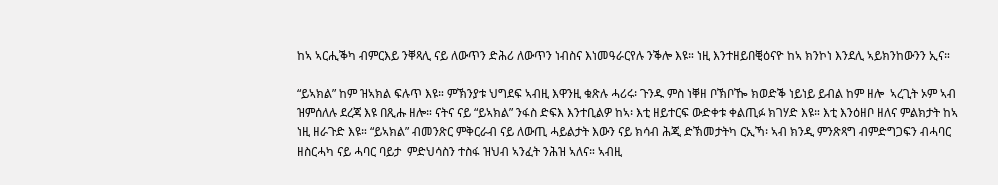ከኣ ኣርሒቕካ ብምርእይ ንቐጻሊ ናይ ለውጥን ድሕሪ ለውጥን ነብስና እነመዓራርየሉ ንቕሎ እዩ። ነዚ እንተዘይበቒዕናዮ ከኣ ክንኮነ እንደሊ ኣይክንከውንን ኢና።

“ይኣክል” ከም ዝኣክል ፍሉጥ እዩ። ምኽንያቱ ህግደፍ ኣብዚ እዋንዚ ቁጽሉ ሓሪሩ፡ ጉንዱ ምስ ነቐዘ ቦኽቦዀ ክወድቕ ነይነይ ይብል ከም ዘሎ  ኣረጊት ኦም ኣብ ዝምሰለሉ ደረጃ እዩ በጺሑ ዘሎ። ናትና ናይ “ይኣክል” ንፋስ ድፍእ እንተቢልዎ ከኣ፡ እቲ ዘይተርፍ ውድቀቱ ቀልጢፉ ክገሃድ እዩ። እቲ እንዕዘቦ ዘለና ምልክታት ከኣ ነዚ ዘራጉድ እዩ። “ይኣክል” ብመንጽር ምቅርራብ ናይ ለውጢ ሓይልታት እውን ናይ ክሳብ ሕጂ ድኽመታትካ ርኢኻ፡ ኣብ ክንዲ ምንጽጻግ ብምድግጋፍን ብሓባር ዘስርሓካ ናይ ሓባር ባይታ  ምድህሳስን ተስፋ ዝህብ ኣንፈት ንሕዝ ኣለና። ኣብዚ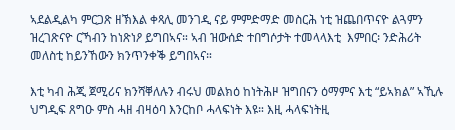ኣደልዲልካ ምርጋጽ ዘኽእል ቀጻሊ መንገዲ ናይ ምምድማድ መስርሕ ነቲ ዝጨበጥናዮ ልጓምን ዝረገጽናዮ ርኻብን ከነጽነዖ ይግበኣና። ኣብ ዝውሰድ ተበግሶታት ተመላላእቲ  እምበር፡ ንድሕሪት መለስቲ ከይንኸውን ክንጥንቀቕ ይግበኣና።

እቲ ካብ ሕጂ ጀሚሪና ክንሻቐለሉን ብሩህ መልክዕ ከነትሕዞ ዝግበናን ዕማምና እቲ “ይኣክል” ኣኺሉ ህግዲፍ ጸግዑ ምስ ሓዘ ብዛዕባ እንርከቦ ሓላፍነት እዩ። እዚ ሓላፍነትዚ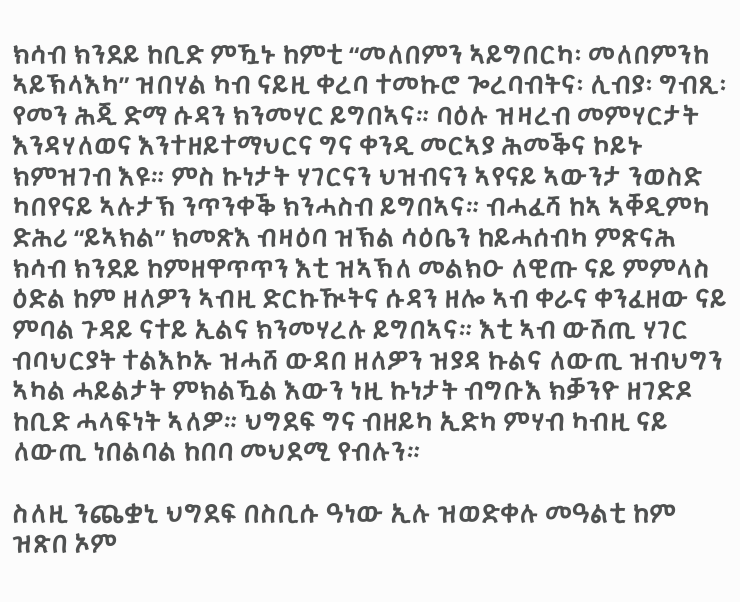ክሳብ ክንደይ ከቢድ ምዃኑ ከምቲ “መለበምን ኣይግበርካ፡ መለበምንከ ኣይኽላእካ” ዝበሃል ካብ ናይዚ ቀረባ ተመኩሮ ጐረባብትና፡ ሊብያ፡ ግብጺ፡ የመን ሕጂ ድማ ሱዳን ክንመሃር ይግበኣና። ባዕሉ ዝዛረብ መምሃርታት እንዳሃለወና እንተዘይተማህርና ግና ቀንዲ መርኣያ ሕመቕና ኮይኑ ክምዝገብ እዩ። ምስ ኩነታት ሃገርናን ህዝብናን ኣየናይ ኣውንታ ንወስድ ካበየናይ ኣሉታኽ ንጥንቀቕ ክንሓስብ ይግበኣና። ብሓፈሻ ከኣ ኣቐዲምካ ድሕሪ “ይኣክል” ክመጽእ ብዛዕባ ዝኽል ሳዕቤን ከይሓሰብካ ምጽናሕ ክሳብ ክንደይ ከምዘዋጥጥን እቲ ዝኣኽለ መልክዑ ለዊጡ ናይ ምምላስ ዕድል ከም ዘለዎን ኣብዚ ድርኩዂትና ሱዳን ዘሎ ኣብ ቀራና ቀንፈዘው ናይ ምባል ጉዳይ ናተይ ኢልና ክንመሃረሉ ይግበኣና። እቲ ኣብ ውሽጢ ሃገር ብባህርያት ተልእኮኡ ዝሓሸ ውዳበ ዘለዎን ዝያዳ ኩልና ለውጢ ዝብህግን ኣካል ሓይልታት ምክልዃል እውን ነዚ ኩነታት ብግቡእ ክቓንዮ ዘገድዶ ከቢድ ሓላፍነት ኣለዎ። ህግደፍ ግና ብዘይካ ኢድካ ምሃብ ካብዚ ናይ ለውጢ ነበልባል ከበባ መህደሚ የብሉን።

ስለዚ ንጨቋኒ ህግደፍ በስቢሱ ዓነው ኢሉ ዝወድቀሉ መዓልቲ ከም ዝጽበ ኦም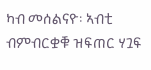ካብ መሰልናዮ፡ ኣብቲ ብምብርቋቑ ዝፍጠር ሃጓፍ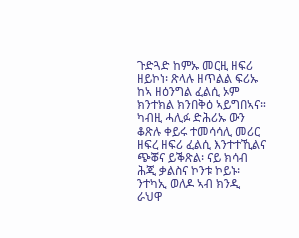ጉድጓድ ከምኡ መርዚ ዘፍሪ ዘይኮነ፡ ጽላሉ ዘጥልል ፍሪኡ ከኣ ዘዕንግል ፈልሲ ኦም ክንተክል ክንበቅዕ ኣይግበኣና። ካብዚ ሓሊፉ ድሕሪኡ ውን ቆጽሉ ቀይሩ ተመሳሳሊ መሪር ዘፍረ ዘፍሪ ፈልሲ እንተተኺልና ጭቖና ይቕጽል፡ ናይ ክሳብ ሕጂ ቃልስና ኮንቱ ኮይኑ፡ ንተካኢ ወለዶ ኣብ ክንዲ ራህዋ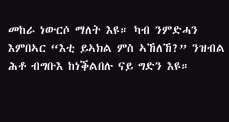መከራ ነውርሶ ማለት እዩ። ካብ ንምድሓን እምበኣር “እቲ ይኣክል ምስ ኣኸለኸ?” ንዝብል ሕቶ ብግቡእ ከነቕልበሉ ናይ ግድን እዩ።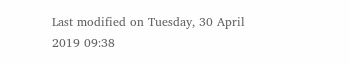Last modified on Tuesday, 30 April 2019 09:38